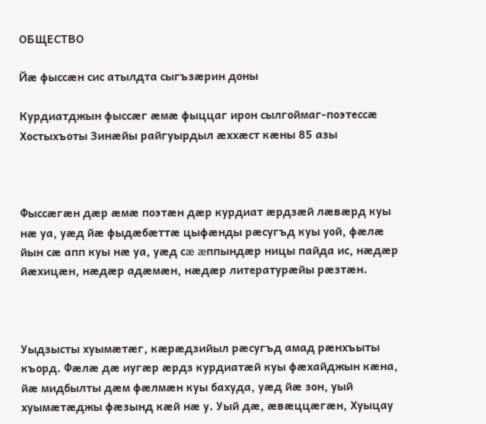ОБЩЕСТВО

Йæ фыссæн сис атылдта сыгъзæрин доны

Курдиатджын фыссæг æмæ фыццаг ирон сылгоймаг-поэтессæ Хостыхъоты Зинæйы райгуырдыл æххæст кæны 85 азы



Фыссæгæн дæр æмæ поэтæн дæр курдиат æрдзæй лæвæрд куы нæ уа, уæд йæ фыдæбæттæ цыфæнды рæсугъд куы уой, фæлæ йын сæ апп куы нæ уа, уæд сæ æппындæр ницы пайда ис, нæдæр йæхицæн, нæдæр адæмæн, нæдæр литературæйы рæзтæн.



Уыдзысты хуымæтæг, кæрæдзийыл рæсугъд амад рæнхъыты къорд. Фæлæ дæ иугæр æрдз курдиатæй куы фæхайджын кæна, йæ мидбылты дæм фæлмæн куы бахуда, уæд йæ зон, уый хуымæтæджы фæзынд кæй нæ у. Уый дæ, æвæццæгæн, Хуыцау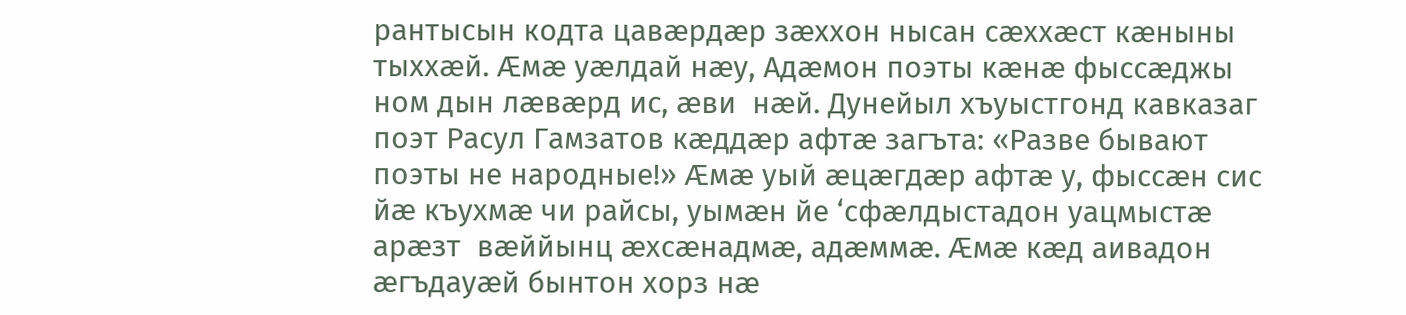рантысын кодта цавæрдæр зæххон нысан сæххæст кæныны тыххæй. Æмæ уæлдай нæу, Адæмон поэты кæнæ фыссæджы ном дын лæвæрд ис, æви  нæй. Дунейыл хъуыстгонд кавказаг поэт Расул Гамзатов кæддæр афтæ загъта: «Разве бывают поэты не народные!» Æмæ уый æцæгдæр афтæ у, фыссæн сис йæ къухмæ чи райсы, уымæн йе ‘сфæлдыстадон уацмыстæ арæзт  вæййынц æхсæнадмæ, адæммæ. Æмæ кæд аивадон æгъдауæй бынтон хорз нæ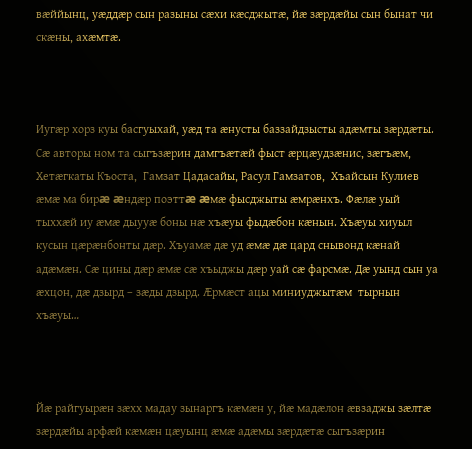вæййынц, уæддæр сын разыны сæхи кæсджытæ, йæ зæрдæйы сын бынат чи скæны, ахæмтæ.



Иугæр хорз куы басгуыхай, уæд та æнусты баззайдзысты адæмты зæрдæты. Сæ авторы ном та сыгъзæрин дамгъæтæй фыст æрцæудзæнис, зæгъæм, Хетæгкаты Къоста,  Гамзат Цадасайы, Расул Гамзатов,  Хъайсын Кулиев æмæ ма бирæ æндæр поэттæ æмæ фысджыты æмрæнхъ. Фæлæ уый тыххæй иу æмæ дыууæ боны нæ хъæуы фыдæбон кæнын. Хъæуы хиуыл кусын цæрæнбонты дæр. Хъуамæ дæ уд æмæ дæ цард снывонд кæнай адæмæн. Сæ цины дæр æмæ сæ хъыджы дæр уай сæ фарсмæ. Дæ уынд сын уа æхцон, дæ дзырд – зæды дзырд. Æрмæст ацы миниуджытæм  тырнын хъæуы…



Йæ райгуырæн зæхх мадау зынаргъ кæмæн у, йæ мадæлон æвзаджы зæлтæ зæрдæйы арфæй кæмæн цæуынц æмæ адæмы зæрдæтæ сыгъзæрин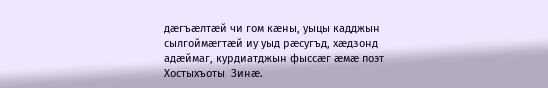дæгъæлтæй чи гом кæны, уыцы кадджын сылгоймæгтæй иу уыд рӕсугъд, хæдзонд адæймаг, курдиатджын фыссæг æмæ поэт Хостыхъоты  Зинæ.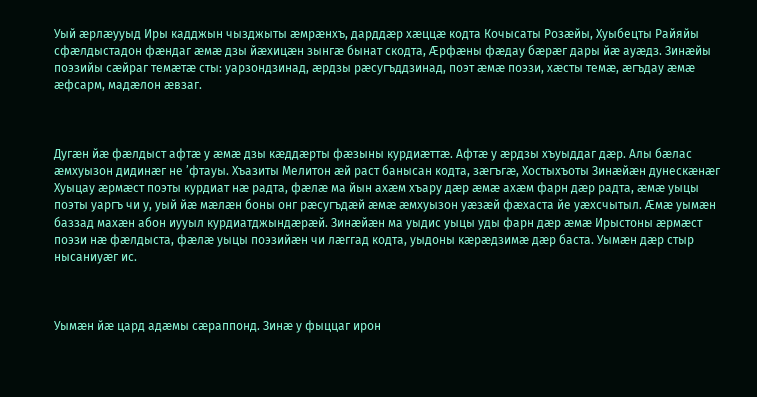Уый æрлæууыд Иры кадджын чызджыты æмрæнхъ, дарддæр хæццæ кодта Кочысаты Розæйы, Хуыбецты Райяйы сфæлдыстадон фæндаг æмæ дзы йæхицæн зынгæ бынат скодта, Æрфæны фæдау бæрæг дары йæ ауæдз. Зинæйы поэзийы сæйраг темæтæ сты: уарзондзинад, æрдзы рæсугъддзинад, поэт æмæ поэзи, хæсты темæ, æгъдау æмæ æфсарм, мадæлон æвзаг.



Дугæн йæ фæлдыст афтæ у æмæ дзы кæддæрты фæзыны курдиæттæ. Афтæ у æрдзы хъуыддаг дæр. Алы бæлас æмхуызон дидинæг не ʼфтауы. Хъазиты Мелитон æй раст банысан кодта, зæгъгæ, Хостыхъоты Зинæйæн дунескæнæг Хуыцау æрмæст поэты курдиат нæ радта, фæлæ ма йын ахæм хъару дæр æмæ ахæм фарн дæр радта, æмæ уыцы поэты уаргъ чи у, уый йæ мæлæн боны онг рæсугъдæй æмæ æмхуызон уæзæй фæхаста йе уæхсчытыл. Æмæ уымæн баззад махæн абон иууыл курдиатджындæрæй. Зинæйæн ма уыдис уыцы уды фарн дæр æмæ Ирыстоны æрмæст поэзи нæ фæлдыста, фæлæ уыцы поэзийæн чи лæггад кодта, уыдоны кæрæдзимæ дæр баста. Уымæн дæр стыр нысаниуæг ис.



Уымæн йæ цард адæмы сæраппонд. Зинæ у фыццаг ирон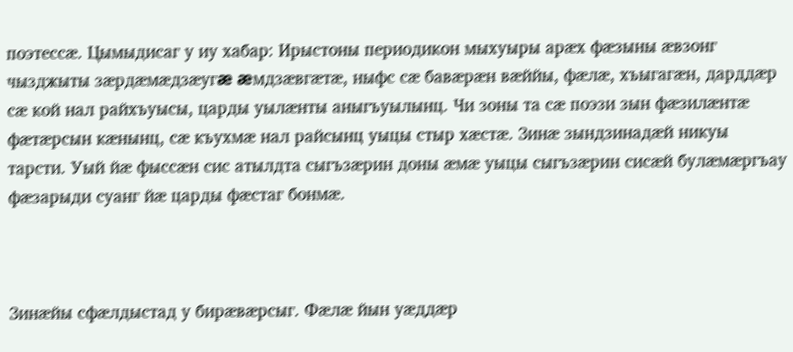поэтессæ. Цымыдисаг у иу хабар: Ирыстоны периодикон мыхуыры арæх фæзыны æвзонг чызджыты зæрдæмæдзæугæ æмдзæвгæтæ, ныфс сæ бавæрæн вæййы, фæлæ, хъыгагæн, дарддæр сæ кой нал райхъуысы, царды уылæнты аныгъуылынц. Чи зоны та сæ поэзи зын фæзилæнтæ фæтæрсын кæнынц, сæ къухмæ нал райсынц уыцы стыр хæстæ. Зинæ зындзинадæй никуы тарсти. Уый йæ фыссæн сис атылдта сыгъзæрин доны æмæ уыцы сыгъзæрин сисæй булæмæргъау фæзарыди суанг йæ царды фæстаг бонмæ.



Зинæйы сфæлдыстад у бирæвæрсыг. Фæлæ йын уæддæр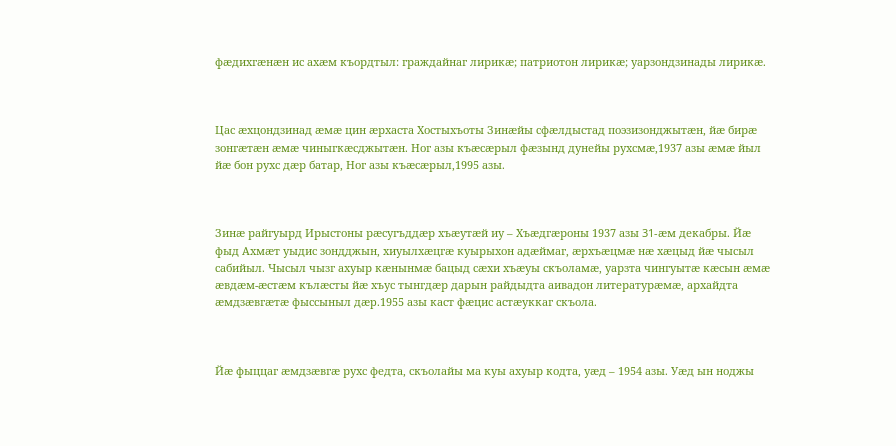фæдихгæнæн ис ахæм къордтыл: граждайнаг лирикæ; патриотон лирикæ; уарзондзинады лирикæ.



Цас æхцондзинад æмæ цин æрхаста Хостыхъоты Зинæйы сфæлдыстад поэзизонджытæн, йæ бирæ зонгæтæн æмæ чиныгкæсджытæн. Ног азы къæсæрыл фæзынд дунейы рухсмæ,1937 азы æмæ йыл йæ бон рухс дæр батар, Ног азы къæсæрыл,1995 азы.



Зинæ райгуырд Ирыстоны рæсугъддæр хъæутæй иу – Хъæдгæроны 1937 азы 31-æм декабры. Йæ фыд Ахмæт уыдис зондджын, хиуылхæцгæ куырыхон адæймаг, æрхъæцмæ нæ хæцыд йæ чысыл сабийыл. Чысыл чызг ахуыр кæнынмæ бацыд сæхи хъæуы скъоламæ, уарзта чингуытæ кæсын æмæ æвдæм-æстæм кълæсты йæ хъус тынгдæр дарын райдыдта аивадон литературæмæ, архайдта æмдзæвгæтæ фыссыныл дæp.1955 азы каст фæцис астæуккаг скъола.



Йæ фыццаг æмдзæвгæ рухс федта, скъолайы ма куы ахуыр кодта, уæд – 1954 азы. Уæд ын ноджы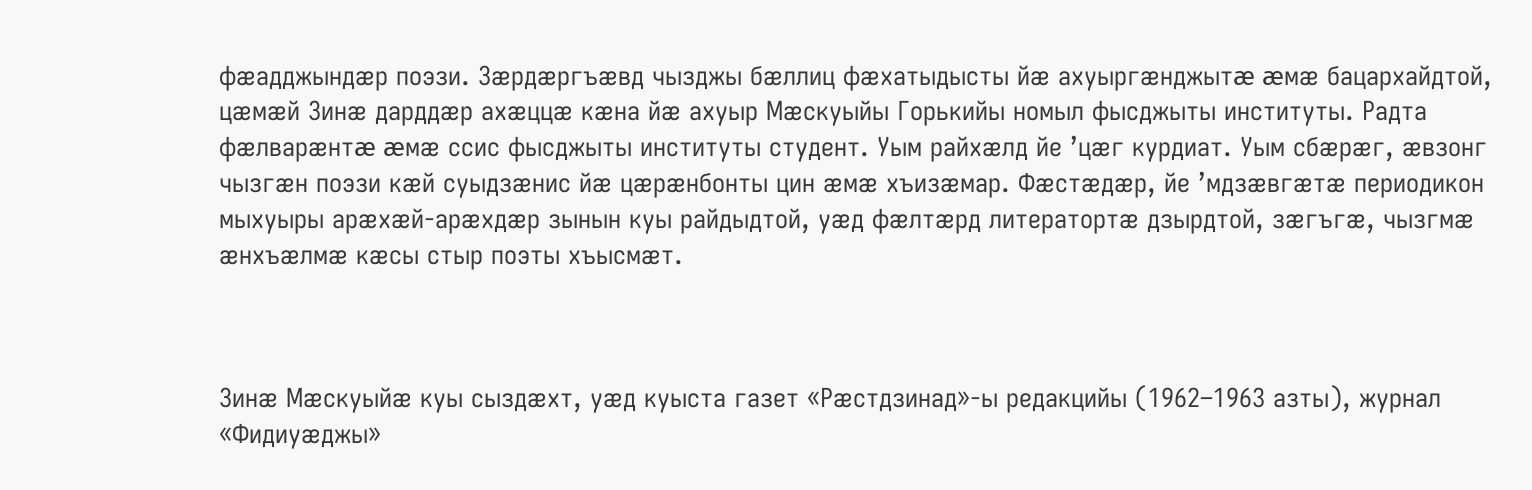фæадджындæр поэзи. Зæрдæргъæвд чызджы бæллиц фæхатыдысты йæ ахуыргæнджытæ æмæ бацархайдтой, цæмæй Зинæ дарддæр ахæццæ кæна йæ ахуыр Мæскуыйы Горькийы номыл фысджыты институты. Радта фæлварæнтæ æмæ ссис фысджыты институты студент. Уым райхæлд йе ʼцæг курдиат. Уым сбæрæг, æвзонг чызгæн поэзи кæй суыдзæнис йæ цæрæнбонты цин æмæ хъизæмар. Фæстæдæр, йе ʼмдзæвгæтæ периодикон мыхуыры арæхæй-арæхдæр зынын куы райдыдтой, уæд фæлтæрд литератортæ дзырдтой, зæгъгæ, чызгмæ æнхъæлмæ кæсы стыр поэты хъысмæт.



Зинæ Мæскуыйæ куы сыздæхт, уæд куыста газет «Рæстдзинад»-ы редакцийы (1962–1963 азты), журнал «Фидиуæджы»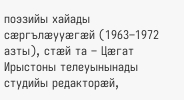поэзийы хайады сæргълæууæгæй (1963–1972 азты), стæй та – Цæгат Ирыстоны телеуынынады студийы редакторæй,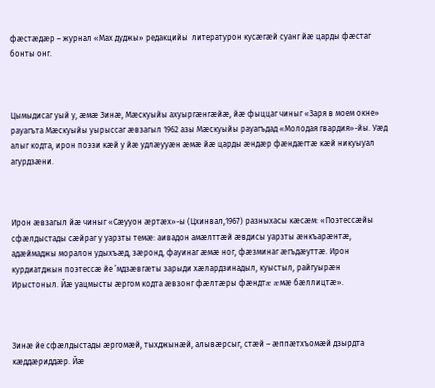фæстæдæр – журнал «Мах дуджы» редакцийы  литературон кусæгæй суанг йæ царды фæстаг бонты онг.



Цымыдисаг уый у, æмæ Зинæ, Мæскуыйы ахуыргæнгæйæ, йæ фыццаг чиныг «Заря в моем окне» рауагъта Мæскуыйы уырыссаг æвзагыл 1962 азы Мæскуыйы рауагъдад «Молодая гвардия»-йы. Уæд алыг кодта, ирон поэзи кæй у йæ удлæууæн æмæ йæ царды æндæр фæндæгтæ кæй никуыуал агурдзӕни.



Ирон æвзагыл йæ чиныг «Сæууон æртæх»-ы (Цхинвал,1967) разныхасы кæсæм: «Поэтессæйы сфæлдыстады сæйраг у уарзты темæ: аивадон амæлттæй æвдисы уарзты æнкъарæнтæ, адæймаджы моралон удыхъæд, зæронд, фауинаг æмæ ног, фæзминаг æгъдæуттæ. Ирон курдиатджын поэтессæ йе ʼмдзæвгæты зарыди хæлардзинадыл, куыстыл, райгуырæн Ирыстоныл. Йæ уацмысты æргом кодта æвзонг фæлтæры фæндтæ æмæ бæллицтæ».



Зинæ йе сфæлдыстады æргомæй, тыхджынæй, алывæрсыг, стæй – æппæтхъомæй дзырдта кæддæриддæр. Йæ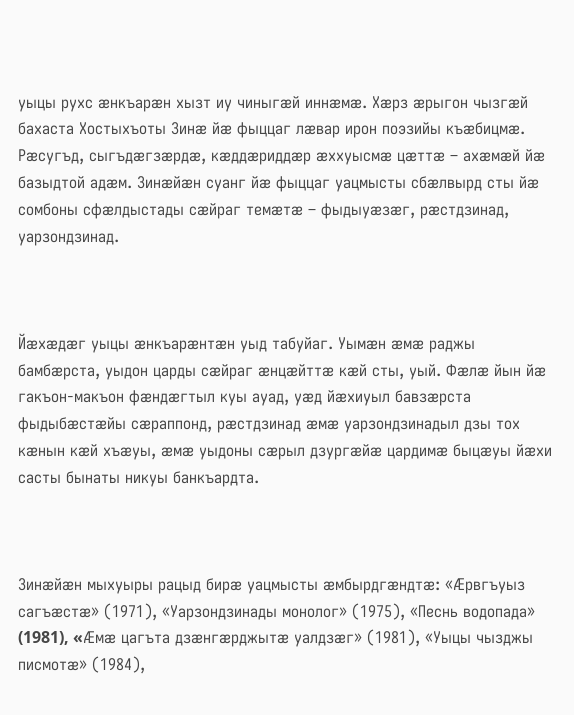уыцы рухс æнкъарæн хызт иу чиныгæй иннæмæ. Хæрз æрыгон чызгæй бахаста Хостыхъоты Зинæ йæ фыццаг лæвар ирон поэзийы къæбицмæ. Рæсугъд, сыгъдæгзæрдæ, кæддæриддæр æххуысмæ цæттæ – ахæмæй йæ базыдтой адæм. Зинæйæн суанг йæ фыццаг уацмысты сбæлвырд сты йæ сомбоны сфæлдыстады сæйраг темæтæ – фыдыуæзæг, рæстдзинад, уарзондзинад.



Йæхæдæг уыцы æнкъарæнтæн уыд табуйаг. Уымæн æмæ раджы бамбæрста, уыдон царды сæйраг æнцæйттæ кæй сты, уый. Фæлæ йын йæ гакъон-макъон фæндæгтыл куы ауад, уæд йæхиуыл бавзæрста фыдыбæстæйы сæраппонд, рæстдзинад æмæ уарзондзинадыл дзы тох кæнын кæй хъæуы, æмæ уыдоны сæрыл дзургæйæ цардимæ быцæуы йæхи састы бынаты никуы банкъардта.



Зинæйæн мыхуыры рацыд бирæ уацмысты æмбырдгæндтæ: «Æрвгъуыз сагъæстæ» (1971), «Уарзондзинады монолог» (1975), «Песнь водопада» (1981), «Æмæ цагъта дзæнгæрджытæ уалдзæг» (1981), «Уыцы чызджы писмотæ» (1984),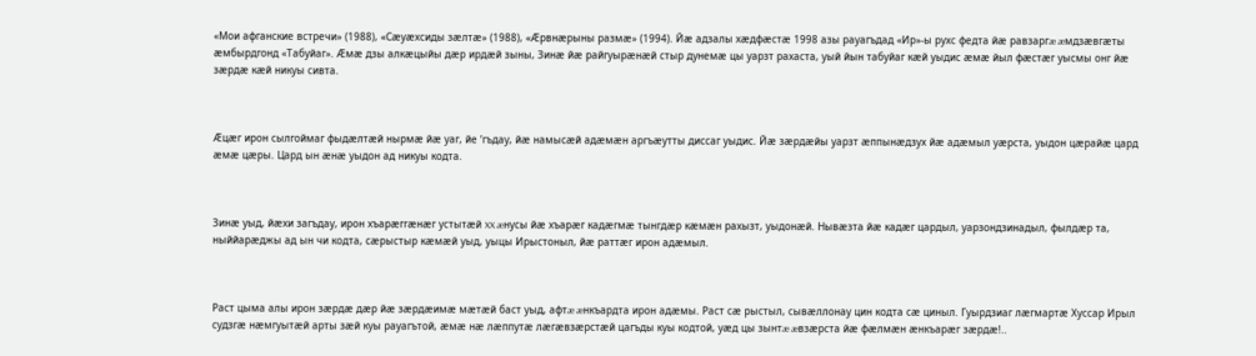«Мои афганские встречи» (1988), «Сæуæхсиды зæлтæ» (1988), «Æрвнæрыны размæ» (1994). Йæ адзалы хæдфæстæ 1998 азы рауагъдад «Ир»-ы рухс федта йæ равзаргæ æмдзæвгæты æмбырдгонд «Табуйаг». Æмæ дзы алкæцыйы дæр ирдæй зыны, Зинæ йæ райгуырæнæй стыр дунемæ цы уарзт рахаста, уый йын табуйаг кæй уыдис æмæ йыл фæстæг уысмы онг йæ зæрдæ кæй никуы сивта.



Æцæг ирон сылгоймаг фыдæлтæй нырмæ йæ уаг, йе ʼгъдау, йæ намысæй адæмæн аргъæутты диссаг уыдис. Йæ зæрдæйы уарзт æппынæдзух йæ адæмыл уæрста, уыдон цæрайæ цард æмæ цæры. Цард ын æнæ уыдон ад никуы кодта.



Зинæ уыд, йæхи загъдау, ирон хъарæггæнæг устытæй XX æнусы йæ хъарæг кадæгмæ тынгдæр кæмæн рахызт, уыдонæй. Нывæзта йæ кадæг цардыл, уарзондзинадыл, фылдæр та, ныййарæджы ад ын чи кодта, сæрыстыр кæмæй уыд, уыцы Ирыстоныл, йæ раттæг ирон адæмыл.



Раст цыма алы ирон зæрдæ дæр йæ зæрдæимæ мæтæй баст уыд, афтæ æнкъардта ирон адæмы. Раст сæ рыстыл, сывæллонау цин кодта сæ циныл. Гуырдзиаг лæгмартæ Хуссар Ирыл судзгæ нæмгуытæй арты зæй куы рауагътой, æмæ нæ лæппутæ лæгæвзæрстæй цагъды куы кодтой, уæд цы зынтæ æвзæрста йæ фæлмæн æнкъарæг зæрдæ!..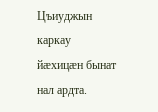Цъиуджын каркау йæхицæн бынат нал ардта.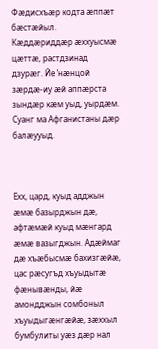Фæдисхъæр кодта æппæт бæстæйыл. Кæддæриддæр æххуысмæ цæттæ, растдзинад дзурæг. Йе ʼнæнцой зæрдæ-иу æй аппæрста зындæр кæм уыд, уырдæм. Суанг ма Афганистаны дæр балæууыд.



Ехх, цард, куыд адджын æмæ базырджын дæ, афтæмæй куыд мæнгард æмæ вазыгджын. Адæймаг дæ хъæбысмæ бахизгæйæ, цас рæсугъд хъуыдытæ фæнывæнды, йæ амондджын сомбоныл хъуыдыгæнгæйæ, зæххыл бумбулиты уæз дæр нал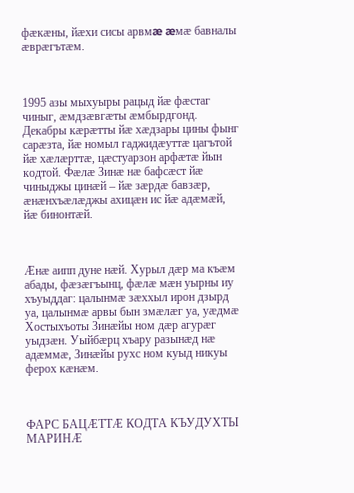фæкæны, йæхи сисы арвмæ æмæ бавналы æврæгътæм.



1995 азы мыхуыры рацыд йæ фæстаг чиныг, æмдзæвгæты æмбырдгонд. Декабры кæрæтты йæ хæдзары цины фынг сарæзта, йæ номыл гаджидæуттæ цагътой йæ хæлæрттæ, цæстуарзон арфæтæ йын кодтой. Фæлæ Зинæ нæ бафсæст йæ чиныджы цинæй – йæ зæрдæ бавзæр, æнæнхъæлæджы ахицæн ис йæ адæмæй, йæ бинонтæй.



Æнæ аипп дуне нæй. Хурыл дæр ма къæм абады, фæзæгъынц, фæлæ мæн уырны иу хъуыддаг: цалынмæ зæххыл ирон дзырд уа, цалынмæ арвы бын змæлæг уа, уæдмæ Хостыхъоты Зинæйы ном дæр агурæг уыдзæн. Уыйбæрц хъару разынæд нæ адæммæ, Зинæйы рухс ном куыд никуы ферох кæнæм.



ФАРС БАЦÆТТÆ КОДТА КЪУДУХТЫ МАРИНÆ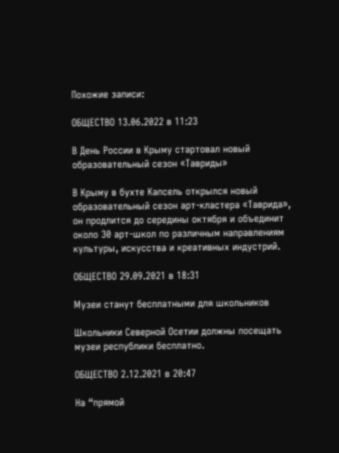Похожие записи:

ОБЩЕСТВО 13.06.2022 в 11:23

В День России в Крыму стартовал новый образовательный сезон «Тавриды»

В Крыму в бухте Капсель открылся новый образовательный сезон арт-кластера «Таврида», он продлится до середины октября и объединит около 30 арт-школ по различным направлениям культуры, искусства и креативных индустрий.

ОБЩЕСТВО 29.09.2021 в 18:31

Музеи станут бесплатными для школьников

Школьники Северной Осетии должны посещать музеи республики бесплатно.

ОБЩЕСТВО 2.12.2021 в 20:47

На “прямой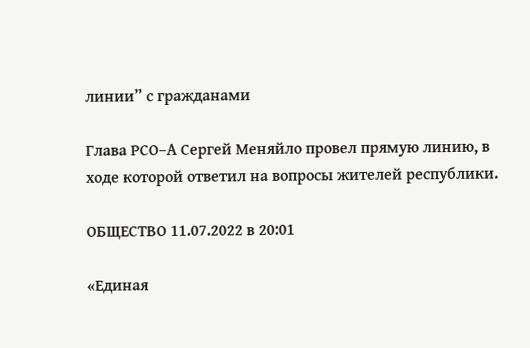линии” с гражданами

Глава РСО–А Сергей Меняйло провел прямую линию, в ходе которой ответил на вопросы жителей республики.

ОБЩЕСТВО 11.07.2022 в 20:01

«Единая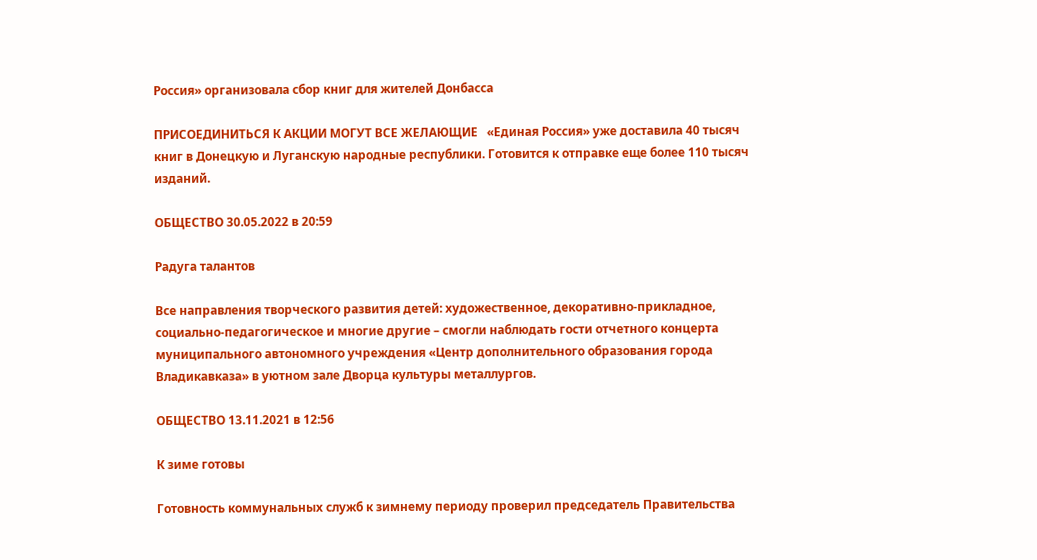Россия» организовала сбор книг для жителей Донбасса

ПРИСОЕДИНИТЬСЯ К АКЦИИ МОГУТ ВСЕ ЖЕЛАЮЩИЕ   «Единая Россия» уже доставила 40 тысяч книг в Донецкую и Луганскую народные республики. Готовится к отправке еще более 110 тысяч изданий.

ОБЩЕСТВО 30.05.2022 в 20:59

Радуга талантов

Все направления творческого развития детей: художественное, декоративно-прикладное, социально-педагогическое и многие другие – смогли наблюдать гости отчетного концерта муниципального автономного учреждения «Центр дополнительного образования города Владикавказа» в уютном зале Дворца культуры металлургов.

ОБЩЕСТВО 13.11.2021 в 12:56

К зиме готовы

Готовность коммунальных служб к зимнему периоду проверил председатель Правительства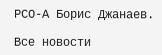РСО-А Борис Джанаев.

Все новости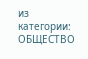из категории: ОБЩЕСТВО